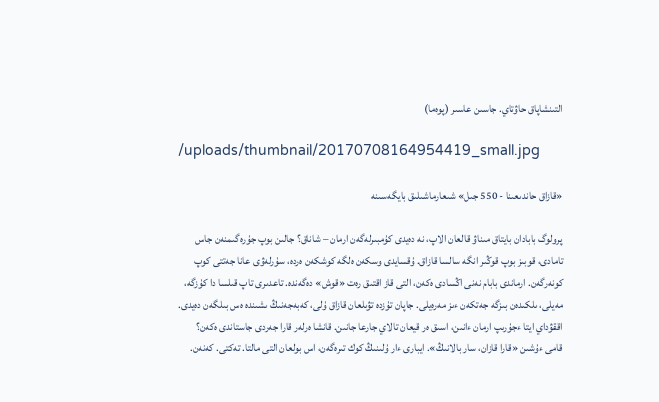التىنشاپاق حاۋتاي. جاسىن عاسىر (پوەما)

/uploads/thumbnail/20170708164954419_small.jpg

«قازاق حاندىعىنا - 550 جىل» شىعارماشىلىق بايگەسىنە

پرولوگ بابادان بايتاق مىناۋ قالعان الاپ، نە دەيدى كۇمبىرلەگەن ارمان – شاناق؟ جالىن بوپ جۇرەگىمنەن جاس تامادى، قوبىز بوپ قوڭىر انگە سالسا قازاق. ۇقسايدى وسكەن ەلگە كوشكەن ەردە، سۇرلەۋى عانا جەتتى كوپ كونەرگەن. ارماندى بابام نەنى اڭسادى ەكەن، التى قاز اقتىق رەت «قوش» دەگەندە. تاعدىرى تاپ قىلسا دا كۇزگە، مەيلى، ىلكىدەن بىزگە جەتكەن ءىز مەرەيلى. جاپان تۇزدە تۋىلعان قازاق ۇلى، كەبەجەنىڭ ىشىندە ەس بىلگەن دەيدى. اققۋداي ايتا ءجۇرىپ ارمان ءانىن، اسىق ەر قيعان تالاي جارعا جانىن. قانشا ەرلەر قارا جەردى جاستاندى ەكەن؟ قامى ءۇشىن «قارا قازان، سار بالانىڭ». ايبارى ءار ۇلىنىڭ كوك تىرەگەن، اس بولعان التى مالتا. تەكتى. كەنەن.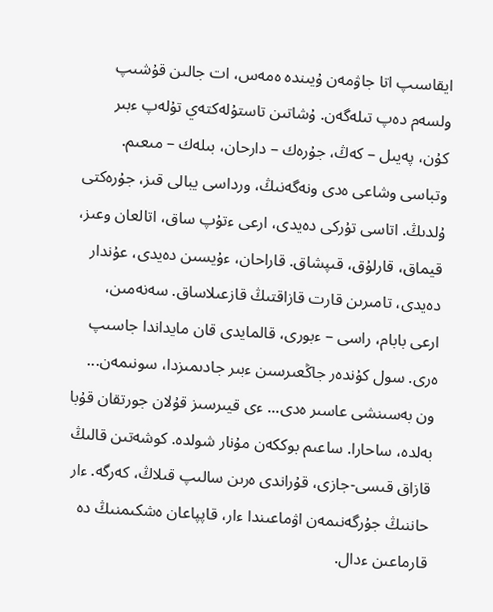ايقاسىپ اتا جاۋمەن ۇيىندە ەمەس، ات جالىن قۇشىپ ولسەم دەپ تىلەگەن. ۇشاتىن تاستۇلەكتەي تۇلەپ ءبىر كۇن، پەيىل – كەڭ، جۇرەك – دارحان، بىلەك – مىعىم. وتباسى وشاعى ەدى ونەگەنىڭ، ورداسى يبالى قىز، جۇرەكتى ۇلدىڭ. اتاسى تۇركى دەيدى، ارعى ءتۇپ ساق، اتالعان وعىز، قيماق، قارلۇق، قىپشاق. قاراحان، ءۇيسىن دەيدى، عۇندار دەيدى، تامىرىن قارت قازاقتىڭ قازعىلاساق. سەنەمىن، ارعى بابام، راسى – ءبورى، قالمايدى قان مايداندا جاسىپ ەرى. سول كۇندەر جاڭعىرسىن ءبىر جادىمىزدا، سونىمەن... ون بەسىنشى عاسىر ەدى... ءى قيىرسىز قۇلان جورتقان قۇبا بەلدە، ساحارا. ساعىم بوككەن مۇنار شولدە. كوشەتىن قالىڭ قازاق قىسى-جازى، قۇراندى ەرىن سالىپ قىلاڭ، كەرگە. ءار حاننىڭ جۇرگەنىمەن اۋماعىندا ءار، قاپپاعان ەشكىمنىڭ دە قارماعىن ءدال.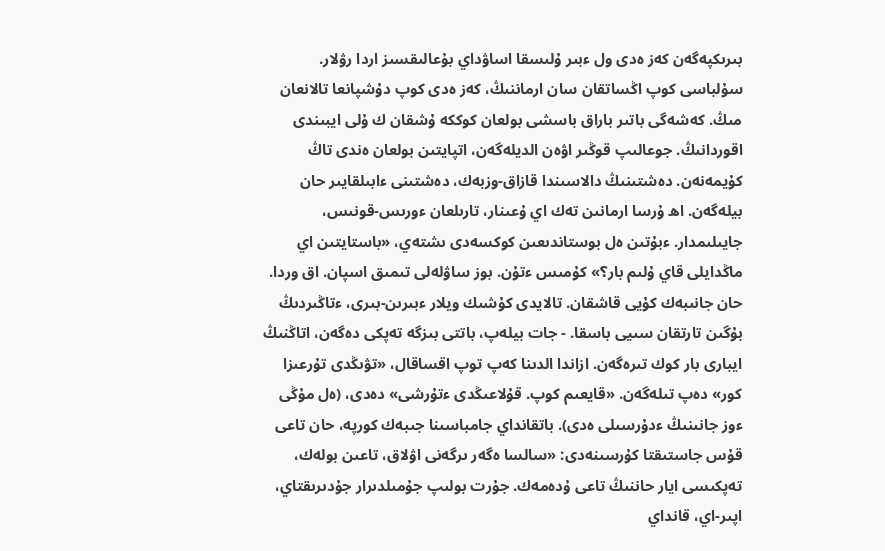بىرىكپەگەن كەز ەدى ول ءبىر ۇلىسقا اساۋداي بۇعالىقسىز اردا رۋلار. سۇلباسى كوپ اڭساتقان سان ارماننىڭ، كەز ەدى كوپ دۇشپانعا تالانعان مىڭ. كەشەگى باتىر باراق باسشى بولعان كوككە ۇشقان ك ۇلى ايبىندى اقوردانىڭ. جوعالىپ قوڭىر اۋەن الديلەگەن، اتپايتىن بولعان ەندى تاڭ كۇيمەنەن. دەشتىنىڭ دالاسىندا قازاق-وزبەك، دەشتىنى ءابىلقايىر حان بيلەگەن. اھ ۇرسا ارمانىن تەك اي ۇعىنار، تارىلعان ءورىس-قونىس، جايىلىمدار. ءبۇتىن ەل بوستاندىعىن كوكسەدى ىشتەي، «باستايتىن اي ماڭدايلى قاي ۇلىم بار؟» كۇمىس ءتۇن. بوز ساۋلەلى تىمىق اسپان. اق وردا. حان جانىبەك كۇيى قاشقان. تالايدى كۇشىك ويلار ءبىرىن-بىرى، ءتاڭىردىڭ بۇگىن تارتقان سىيى باسقا. - جات بيلەپ، باتتى بىزگە تەپكى دەگەن، اتاڭنىڭ ايبارى بار كوك تىرەگەن. ازاندا الدىنا كەپ توپ اقساقال، «تۋىڭدى تۇرعىزا كور» دەپ تىلەگەن. «قايعىم كوپ. قۇلاعىڭدى ءتۇرشى» دەدى، (ەل مۇڭى ءوز جانىنىڭ ءدۇرسىلى ەدى). باتقانداي جامباسىنا جىبەك كورپە، حان تاعى قۇس جاستىقتا كۇرسىنەدى: «سالسا ەگەر ىرگەنى اۋلاق، تاعىن بولەك، تەپكىسى ايار حاننىڭ تاعى ۇدەمەك. جۇرت بولىپ جۇمىلدىرار جۇدىرىقتاي، اپىر-اي، قانداي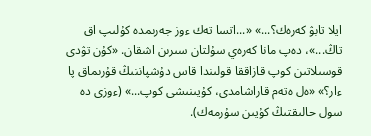ايلا تابۋ كەرەك؟...» «...اتسا تەك ءوز جەرىمدە كۇلىپ اق تاڭ...»، دەپ مانا كەرەي سۇلتان سىرىن اشقان. «كۇن تۋدى قوسىلاتىن كوپ قازاققا قولىندا قاس دۇشپاننىڭ قۇرىماق پا ءار؟» «ەل ەتەم قاراشامدى، كۇيىنىشى كوپ...» (ءوزى دە سول حالىقتىڭ كۇيىن سۇرمەك).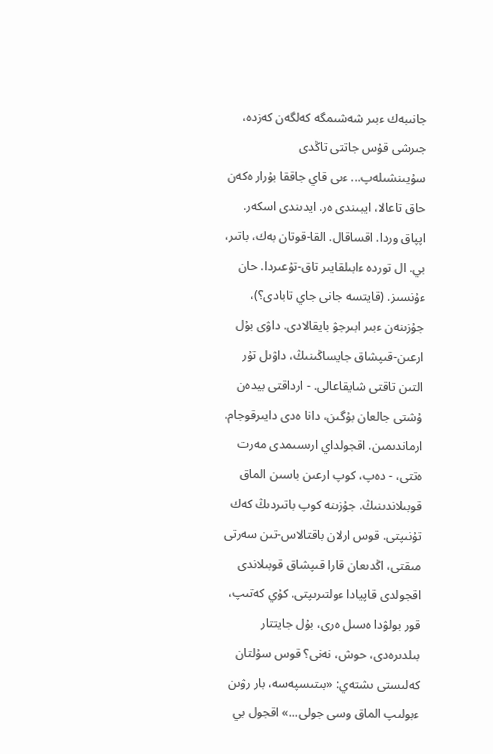جانىبەك ءبىر شەشىمگە كەلگەن كەزدە، جىرشى قۇس جاتتى تاڭدى سۇيىنشىلەپ... ءىى قاي جاققا بۇرار ەكەن حاق تاعالا، ايبىندى ەر. ايدىندى اسكەر. اپپاق وردا. اقساقال. القا-قوتان بەك، باتىر، بي. ال توردە ءابىلقايىر تاق-تۇعىردا. حان ءۇنسىز. (قايتسە جانى جاي تابادى؟)، جۇزىنەن ءبىر ابىرجۋ بايقالادى. داۋى بۇل ارعىن-قىپشاق جايساڭىنىڭ، داۋىل تۇر التىن تاقتى شايقاعالى. - ارداقتى بيدەن ۇشتى جالعان بۇگىن، دانا ەدى دايىرقوجام. ارماندىمىن. اقجولداي ارىسىمدى مەرت ەتتى، - دەپ، كوپ ارعىن باسىن الماق قوبىلاندىنىڭ. جۇزىنە كوپ باتىردىڭ كەك تۇنىپتى. قوس ارلان باقتالاس-تىن سەرتى مىقتى، اڭدىعان قارا قىپشاق قوبىلاندى اقجولدى قاپيادا ءولتىرىپتى. كۇي كەتىپ، قور بولۋدا ەسىل ەرى، بۇل جايتتار بىلدىرەدى، حوش، نەنى؟ قوس سۇلتان كەلىستى ىشتەي: «بىتىسپەسە، بار رۋىن ءبولىپ الماق وسى جولى...» اقجول بي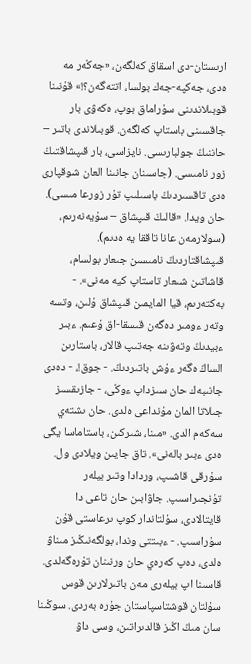ارىستان-دى اسقاق كەلگەن، «جەڭەر مە ەدى، جەكپە-جەك بولسا، اتتەگەن؟!» قۇنىنا قوبىلاندىنى سۇراماق بوپ، ەكەۋى بار جاقسىنى باستاپ كەلگەن. قوبىلاندى باتىر – حاننىڭ جولبارىسى. نايزاسى، بار قىپشاقتىڭ زور نامىسى. (جاسىنان جانىنا العان شوقپارى ەدى تاقسىردىڭ باسىلىپ تۇر زورعا مىسى). حان ويدا. «قالىڭ قىپشاق – سۇيەنەرىم، (سولارمەن عانا تاققا يە ەدىم). قىپشاقتاردىڭ نامىسىن جىعار بولسام، قاشاتىن شىعار تاستاپ كيە مەنى». - بەكتەرىم، قيا المايمىن قىپشاق ۇلىن، وتسە وتەر ءومىر دەگەن قىسقا-اق ۇعىم. ءبىر ءبيدىڭ وتەۋىنە جەتىپ قالار، باستارىن الساڭ ەگەر ءۇش باتىردىڭ. - جوق!، - دەدى جانىبەك حان سىزداپ ءوڭى، - جازىقسىز جىلاتا المان مۇنداعى ەلدى. حان ىشتەي سەكەم الدى. «مىنا، شىركىن، باستاماسا يگى ەدى ءبىر بالەنى». تاق جايىن ويلادى ول. سۇرقى قاشىپ، وردادا وتىر بيلەر تۇنجىراسىپ. جاۋابىن حان تاعى دا قايتالادى، سۇلتاندار كوپ ىرعاستى قۇن سۇراسىپ. - ءبىتتى وندا، بولگەنىڭىز مىناۋ ەلدى، دەپ كەرەي حان ورنىنان تۇرەگەلدى. قاسىنا اپ بيلەرى مەن باتىرلارىن قوس سۇلتان قوشتاسپاستان جۇرە بەردى. سوڭىنا سان مىڭ اڭىز قالدىراتىن، وسى داۋ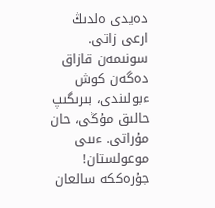دەيدى ەلدىڭ ارعى زاتى. سونىمەن قازاق دەگەن كوش ءبولىندى، بىرىگىپ حالىق مۇڭى، حان مۇراتى. ءىىى موعولستان! جۇرەككە سالعان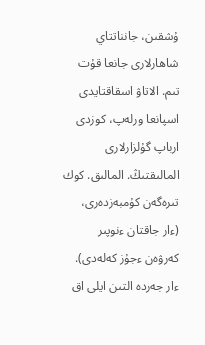ۇشقىن، جانناتتاي شاھارلارى جانعا قۇت تىم. الاتاۋ اسقاقتايدى اسپانعا ورلەپ، كوزدى ارباپ گۇلزارلارى المالىقتىڭ. المالىق. كوك تىرەگەن كۇمبەزدەرى، (ءار جاقتان ءنوپىر كەرۋەن ءجۇز كەلەدى). ءار جەردە التىن ايلى اق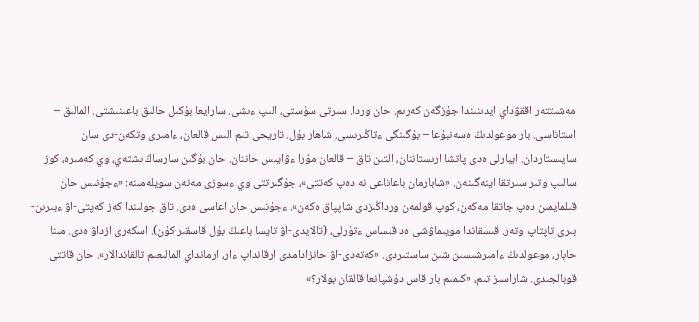مەشىتتەر اققۋداي ايدىنىندا جۇزگەن كەرىم. حان وردا. سىرتى سۇستى، الىپ ءىشى. سارايعا بۇكىل حالىق باعىنىشتى. المالىق – استاناسى. بار موعولدىڭ ەسەنبۇعا – بۇگىنگى ءتاڭىرىسى. شاھار بۇل. تاريحى تىم الىس قالعان، ءامىرى وتكەن-دى سان سايىستاردان. ايبارلى ەدى پاتشا ارىستاننان، التىن تاق – قالعان مۇرا ءۋايىس حاننان. حان بۇگىن سارساڭ ىشتەي، وي كەمىرە، كوز سالىپ وتىر سىرتقا اينەگىنەن. «شابارمان باعاناعى نە دەپ كەتتى»، جۇگىرتتى وي ءسوزى مەنەن سويلەمىنە: «ءجۇنىس حان قىلمايمىن دەپ جاتقا مەكەن، كوپ قولمەن ورداڭىزدى شاپپاق ەكەن». ءجۇنىس حان اعاسى ەدى. تاق جولىندا كەز كەپتى-اۋ ءبىرىن-بىرى تاپتاپ وتەر. قىسقاندا مويىماۋشى ەد قىساس ءتۇرلى، (تالايدى-اۋ تايسا باعىڭ بۇل قاسقىر كۇن). اسكەرى ازداۋ ەدى. مىنا حابار، موعولدىڭ ءامىرشىسىن شىن ساستىردى. «كەتەدى-اۋ حانزادامدى ارقانداپ ءار، ارمانداي المالىعىم تالقاندالار». حان قاتتى قوبالجىدى. شاراسىز تىم، «كىمىم بار قاس دۇشپانعا قالقان بولار؟»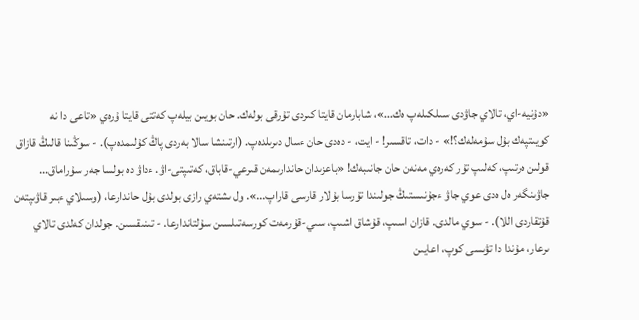«دۇنيە-اي، تالاي جاۋدى سىلكىلەپ ەك...»، شابارمان قايتا كىردى تۇرقى بولەك. حان بويىن بيلەپ كەتتى قايتا ۇرەي «تاعى دا نە كويىتپەك بۇل سۇمەلەك؟!» - دات، تاقسىر! - ايت، - دەدى حان ءسال دىرىلدەپ. (ارتىنشا سالا بەردى پاڭ كۇلىمدەپ). - سوڭىنا قالىڭ قازاق قولىن ەرتىپ، كەلىپ تۇر كەرەي مەنەن حان جانىبەك! «باعزىدان حاندارىمەن قىرعي-قاباق، كەتىپتى-اۋ. ءداۋ دە بولسا جەر سۇراماق... جاۋىنگەر ەل ەدى عوي جاۋ ءجۇنىستىڭ جولىندا تۇرسا بۇلار قارسى قاراپ...». ول ىشتەي رازى بولدى بۇل حاندارعا، (وسىلاي ءبىر قاۋىپتەن قۇتقاردى اللا). - سوي مالدى. قازان اسىپ، قۇشاق اشىپ، سىي-قۇرمەت كورسەتىلسىن سۇلتاندارعا. - تىنىقسىن. جولدان كەلدى تالاي ىرعار، مۇندا دا تۋىسى كوپ، اعايىن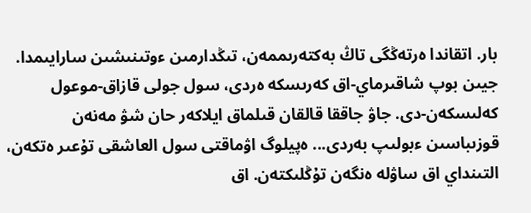بار. اتقاندا ەرتەڭگى تاڭ بەكتەرىممەن، تىڭدارمىن ءوتىنىشىن سارايىمدا. جيىن بوپ شاقىرماي-اق كەرىسكە ەردى، سول جولى قازاق-موعول كەلىسكەن-دى. جاۋ جاققا قالقان قىلماق ايلاكەر حان شۋ مەنەن قوزىباسىن ءبولىپ بەردى... ەپيلوگ اۋماقتى سول العاشقى تۇعىر ەتكەن، التىنداي اق ساۋلە ەنگەن تۇڭلىكتەن. اق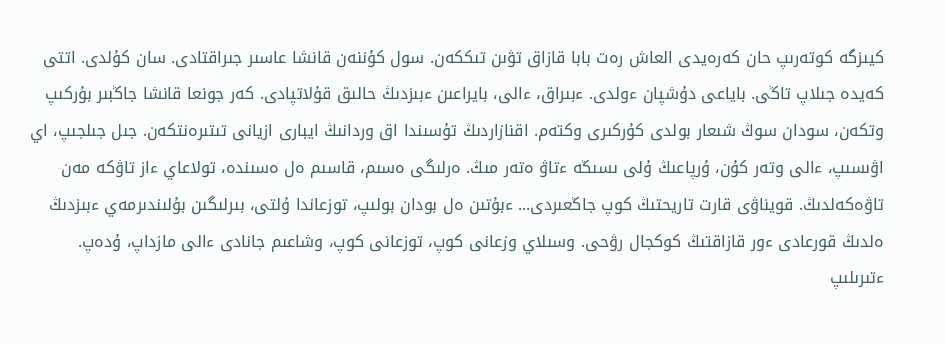كيىزگە كوتەرىپ حان كەرەيدى العاش رەت بابا قازاق تۋىن تىككەن. سول كۇننەن قانشا عاسىر جىراقتادى. سان كۇلدى. اتتى كەيدە جىلاپ تاڭى. باياعى دۇشپان ءولدى. ءبىراق، ءالى، بايراعىن ءبىزدىڭ حالىق قۇلاتپادى. كەر جونعا قانشا جاڭبىر بۇركىپ وتكەن، سودان سوڭ شىعار بولدى كۇركىرى وكتەم. اقنازاردىڭ تۇسىندا اق وردانىڭ ايبارى ازيانى تىتىرەنتكەن. جىل جىلجىپ، اي اۋىسىپ، ءالى وتەر كۇن، ۇرپاعىڭ ۇلى ىسىڭە ءتاۋ ەتەر مىڭ. ەرلىگى ەسىم، قاسىم ەل ەسىندە، تولاعاي ءاز تاۋكە مەن تاۋەكەلدىڭ. قويناۋى قارت تاريحتىڭ كوپ جاڭعىردى... ءبۇتىن ەل بودان بولىپ، توزعاندا ۇلتى، بىرلىگىن بۇلىندىرمەي ءبىزدىڭ ەلدىڭ قورعادى ءور قازاقتىڭ كوكجال رۋحى. وسىلاي وزعانى كوپ، توزعانى كوپ، وشاعىم جانادى ءالى مازداپ، ۇدەپ. ءتىرىلىپ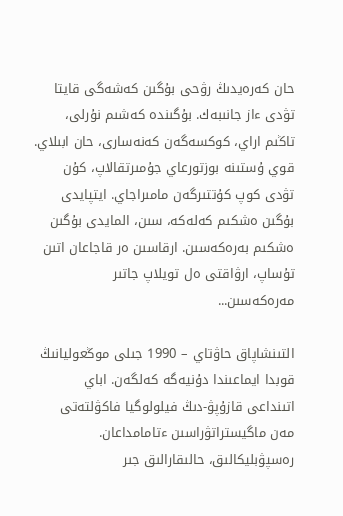حان كەرەيدىڭ رۋحى بۇگىن كەشەگى قايتا تۋدى ءاز جانىبەك. بۇگىندە كەشىم نۇرلى، تاڭىم اراي، كوكسەگەن كەنەسارى، حان ابىلاي. قوي ۇستىنە بوزتورعاي جۇمىرتقالاپ، كۇن تۋدى كوپ كۇتتىرگەن مامىراجاي. ايتپايدى بۇگىن ەشكىم كەلەكە، سىن، المايدى بۇگىن ەشكىم بەرەكەسىن. ارقاسىن ەر قاجاعان اتىن تۇساپ، ارۋاقتى ەل تويلاپ جاتىر مەرەكەسىن...

التىنشاپاق حاۋتاي – 1990 جىلى موڭعوليانىڭ قوبدا ايماعىندا دۇنيەگە كەلگەن. اباي اتىنداعى قازۇپۋ-دىڭ فيلولوگيا فاكۋلتەتى مەن ماگيستراتۋراسىن ءتامامداعان. رەسپۋبليكالىق، حالىقارالىق جىر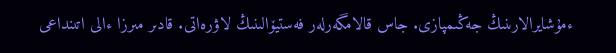ءمۇشايرالارىنىڭ جەڭىمپازى. جاس قالامگەرلەر فەستيۆالىنىڭ لاۋرەاتى. قادىر مىرزا ءالى اتىنداعى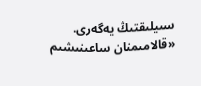سىيلىقتىڭ يەگەرى. «قالامىمنان ساعىنىشىم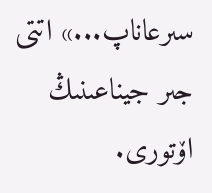سىرعاناپ...» اتتى جىر جيناعىنىڭ اۆتورى.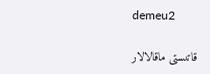demeu2

قاتىستى ماقالالار